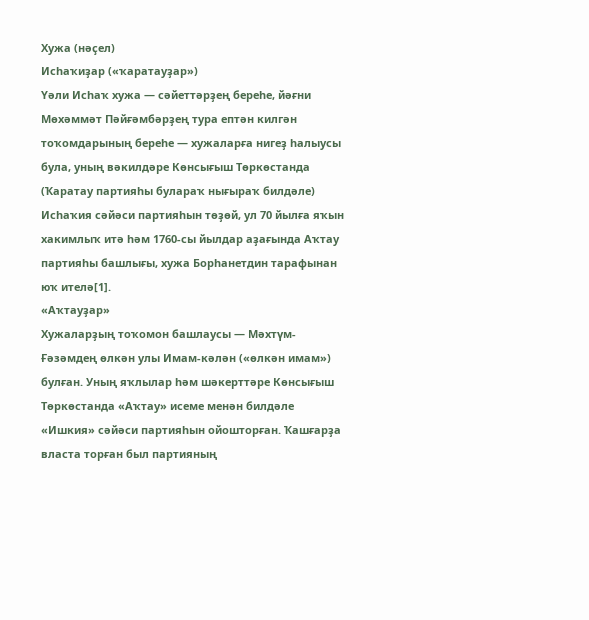Хужа (нәҫел)
Исһаҡиҙар («ҡаратауҙар»)
Үәли Исһаҡ хужа — сәйеттәрҙең береһе, йәғни Мөхәммәт Пәйғәмбәрҙең тура ептән килгән тоҡомдарының береһе — хужаларға нигеҙ һалыусы була, уның вәкилдәре Көнсығыш Төркөстанда (Ҡаратау партияһы булараҡ нығыраҡ билдәле) Исһаҡия сәйәси партияһын төҙөй, ул 70 йылға яҡын хакимлыҡ итә һәм 1760-сы йылдар аҙағында Аҡтау партияһы башлығы, хужа Борһанетдин тарафынан юҡ ителә[1].
«Аҡтауҙар»
Хужаларҙың тоҡомон башлаусы — Мәхтүм-Ғәзәмдең өлкән улы Имам-кәлән («өлкән имам») булған. Уның яҡлылар һәм шәкерттәре Көнсығыш Төркөстанда «Аҡтау» исеме менән билдәле «Ишкия» сәйәси партияһын ойошторған. Ҡашғарҙа власта торған был партияның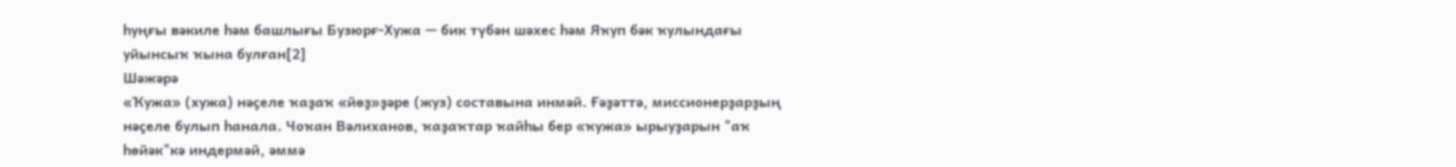һуңғы вәкиле һәм башлығы Бузюрғ-Хужа — бик түбән шәхес һәм Яҡуп бәк ҡулындағы уйынсыҡ ҡына булған[2]
Шәжәрә
«Ҡужа» (хужа) нәҫеле ҡаҙаҡ «йөҙ»ҙәре (жуз) составына инмәй. Ғәҙәттә, миссионерҙарҙың нәҫеле булып һанала. Чоҡан Вәлиханов, ҡаҙаҡтар ҡайһы бер «ҡужа» ырыуҙарын "аҡ һөйәк"кә индермәй, әммә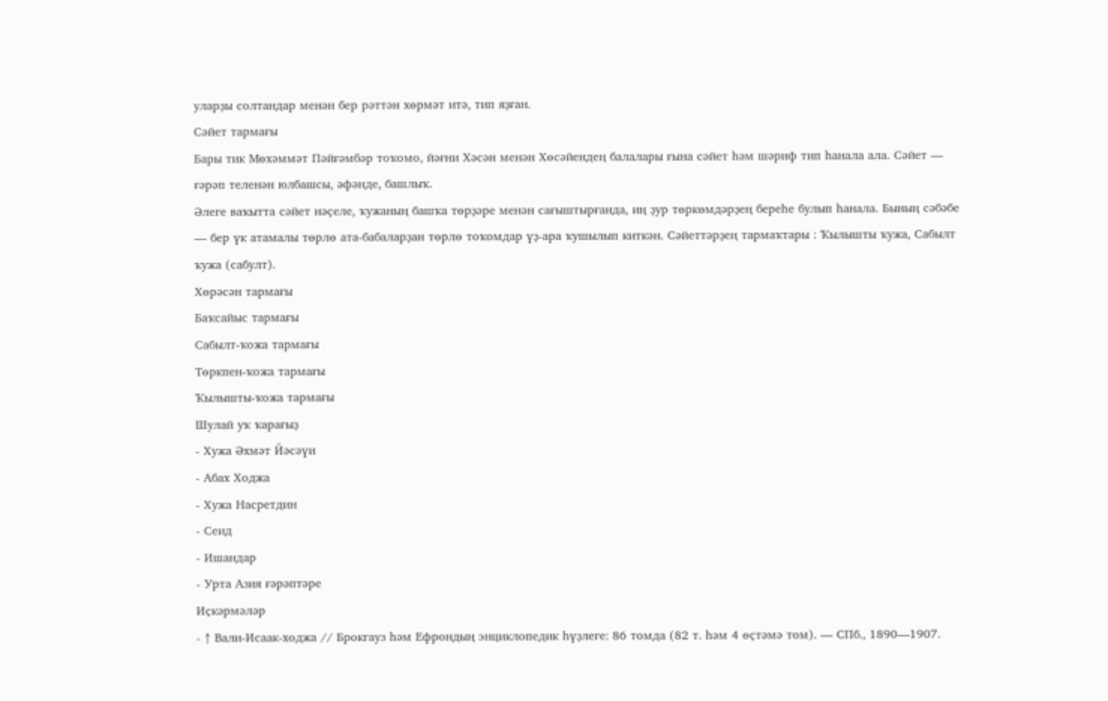уларҙы солтандар менән бер рәттән хөрмәт итә, тип яҙған.
Сәйет тармағы
Бары тик Мөхәммәт Пәйғәмбәр тоҡомо, йәғни Хәсән менән Хөсәйендең балалары ғына сәйет һәм шәриф тип һанала ала. Сәйет — ғәрәп теленән юлбашсы, әфәнде, башлыҡ.
Әлеге ваҡытта сәйет нәҫеле, ҡужаның башҡа төрҙәре менән сағыштырғанда, иң ҙур төркөмдәрҙең береһе булып һанала. Бының сәбәбе — бер үк атамалы төрлө ата-бабаларҙан төрлө тоҡомдар үҙ-ара ҡушылып киткән. Сәйеттәрҙең тармаҡтары : Ҡылышты ҡужа, Сабылт ҡужа (сабулт).
Хөрәсән тармағы
Баҡсайыс тармағы
Сабылт-ҡожа тармағы
Төркпен-ҡожа тармағы
Ҡылышты-ҡожа тармағы
Шулай уҡ ҡарағыҙ
- Хужа Әхмәт Йәсәүи
- Абах Ходжа
- Хужа Насретдин
- Сеид
- Ишандар
- Урта Азия ғәрәптәре
Иҫкәрмәләр
- ↑ Вали-Исаак-ходжа // Брокгауз һәм Ефрондың энциклопедик һүҙлеге: 86 томда (82 т. һәм 4 өҫтәмә том). — СПб., 1890—1907.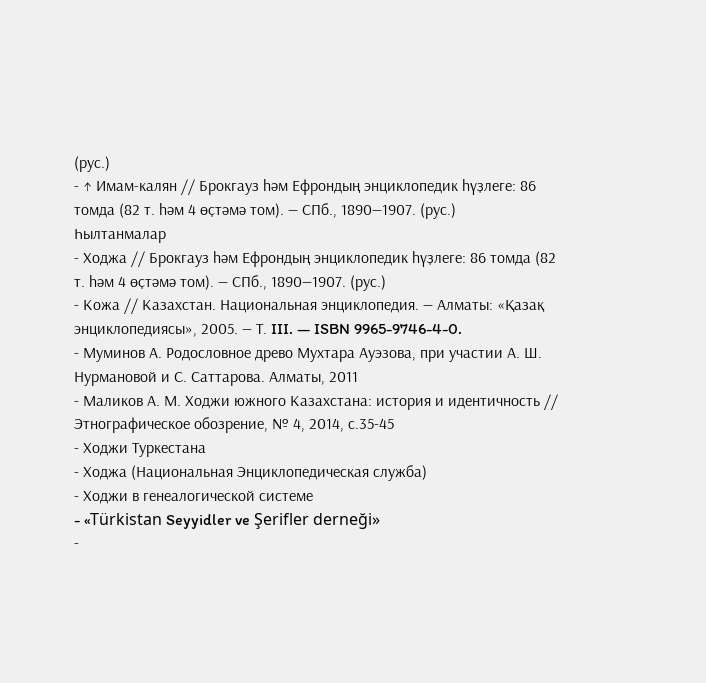(рус.)
- ↑ Имам-калян // Брокгауз һәм Ефрондың энциклопедик һүҙлеге: 86 томда (82 т. һәм 4 өҫтәмә том). — СПб., 1890—1907. (рус.)
Һылтанмалар
- Ходжа // Брокгауз һәм Ефрондың энциклопедик һүҙлеге: 86 томда (82 т. һәм 4 өҫтәмә том). — СПб., 1890—1907. (рус.)
- Кожа // Казахстан. Национальная энциклопедия. — Алматы: «Қазақ энциклопедиясы», 2005. — Т. III. — ISBN 9965-9746-4-0.
- Муминов А. Родословное древо Мухтара Ауэзова, при участии А. Ш. Нурмановой и С. Саттарова. Алматы, 2011
- Маликов А. М. Ходжи южного Казахстана: история и идентичность // Этнографическое обозрение, № 4, 2014, с.35-45
- Ходжи Туркестана
- Ходжа (Национальная Энциклопедическая служба)
- Ходжи в генеалогической системе
- «Türkistan Seyyidler ve Şerifler derneği»
-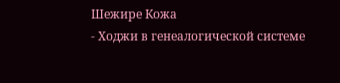Шежире Кожа
- Ходжи в генеалогической системе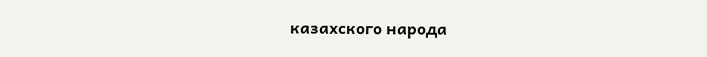казахского народа